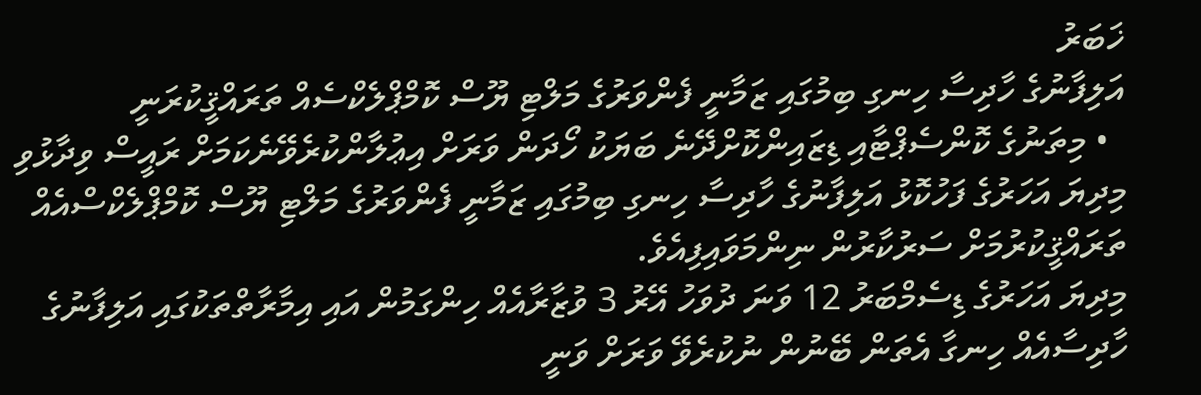ޚަބަރު
އަލިފާނުގެ ހާދިސާ ހިނގި ބިމުގައި ޒަމާނީ ފެންވަރުގެ މަލްޓި ޔޫސް ކޮމްޕްލެކްސެއް ތަރައްޤީކުރަނީ
  • މިތަނުގެ ކޮންސެޕްޓާއި ޑިޒައިންކޮށްދޭނެ ބަޔަކު ހޯދަން ވަރަށް އިޢުލާންކުރެވޭނެކަމަށް ރައީސް ވިދާޅުވި
މިދިޔަ އަހަރުގެ ފަހުކޮޅު އަލިފާނުގެ ހާދިސާ ހިނގި ބިމުގައި ޒަމާނީ ފެންވަރުގެ މަލްޓި ޔޫސް ކޮމްޕްލެކްސްއެއް ތަރައްޤީކުރުމަށް ސަރުކާރުން ނިންމަވައިފިއެވެ.
މިދިޔަ އަހަރުގެ ޑިސެމްބަރު 12 ވަނަ ދުވަހު އޭރު 3 ވުޒާރާއެއް ހިންގަމުން އައި އިމާރާތްތަކުގައި އަލިފާނުގެ ހާދިސާއެއް ހިނގާ އެތަން ބޭނުން ނުކުރެވޭ ވަރަށް ވަނީ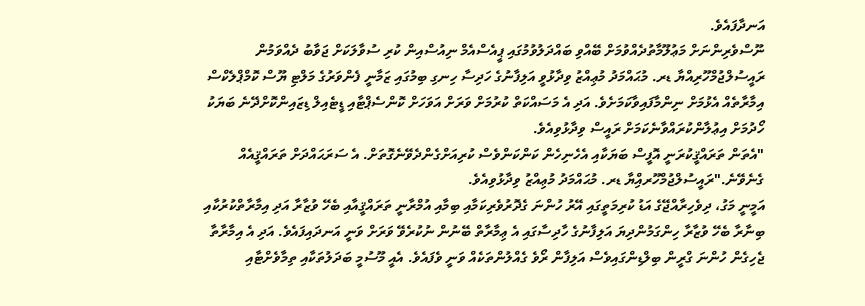އަނދާފައެވެ.
ނޫސްވެރިންނަށް މަޢުލޫމާތުދެއްވުމަށް ބޭއްވި ބައްދަލުވުމުގައި ޕީއެސްއެމް ނިއުސްއިން ކުރި ސުވާލަކަށް ޖަވާބު ދެއްވަމުން ރައީސުލްޖުމްހޫރިއްޔާ ޑރ. މުޙައްމަދު މުޢިއްޒު ވިދާޅުވީ އަލިފާނުގެ ހަދިސާ ހިނގި ބިމުގައި ޒަމާނީ ފެންވަރުގެ މަލްޓި ޔޫސް ކޮމްޕްލެކްސް އިމާރާތެއް އެޅުމަށް ނިންމާފައިވާކަމަށެވެ. އަދި އެ މަސައްކަތް ކުރުމަށް ވަރަށް އަވަހަށް ކޮންސެޕްޓާއި ޑީޓެއިލް ޑިޒައިންކޮށްދޭނެ ބަޔަކު ހޯދުމަށް އިޢުލާންކުރައްވާނެކަމަށް ރައީސް ވިދާޅުވިއެވެ.
"އެތަން ތަރައްޤީކުރަނީ އޮފީސް ބަޔަކާއި އެހެނިހެން ކަންކަންވެސް ކުރިއަށްގެންދެވޭނެގޮތަށް. އެ ސަރަޙައްދަށް ތަރައްޤީއެއް ގެނެވޭނެ."ރައީސުލްޖުމްހޫރއިްޔާ ޑރ. މުޙައްމަދު މުޢިއްޒު ވިދާޅުވިއެވެ.
އަމީނީ މަގު، ދިވެހިރާއްޖޭގެ އަޑު ކުރިމަތީގައި އޭރު ހުންނަ ގެދޮރުވެރިކަމާއި ބިމާއި އުމްރާނީ ތަރައްޤީއާއި ބެހޭ ވުޒާރާ އަދި އިމާރާތްކުރުކާއި ބިނާރާ ބެހޭ ވުޒާރާ ހިންގަމުންދިޔަ އަލިފާނުގެ ހާދިސާގައި އެ ޢިމާރާތް ބޭނުން ނުކުރެވޭ ވަރަށް ވަނީ އަނދައިފައެވެ. އަދި އެ އިމާރާތާ ޖެހިގެން ހުންނަ ގްރީން ބިލްޑިންގައިވެސް އަލިފާން ރޯވެ ގެއްލުންތަކެއް ވަނީ ވެފައެވެ. އެއީ މޫސުމީ ބަދަލުތަކާއި ތިމާވެށްޓާއި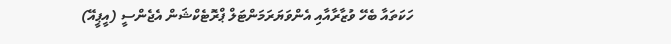ހަކަތައާ ބެހޭ ވުޒާރާއާއި އެންވަޔަރަމަންޓަލް ޕްރޮޓެކްޝަން އެޖެންސީ (އީޕީއޭ)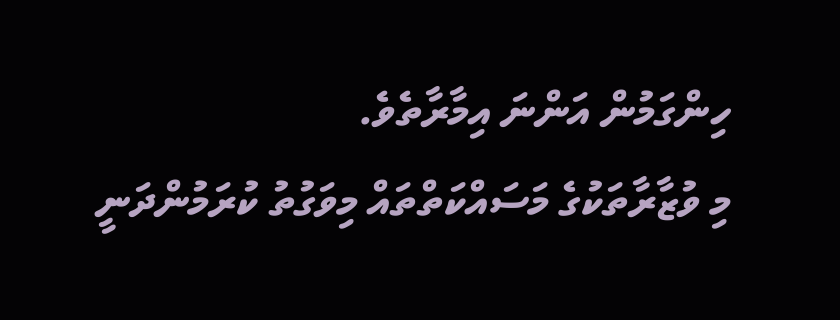ހިންގަމުން އަންނަ އިމާރާތެވެ.
މި ވުޒާރާތަކުގެ މަސައްކަތްތައް މިވަގުތު ކުރަމުންދަނީ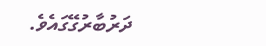ދަރުބާރުގޭގައެވެ.